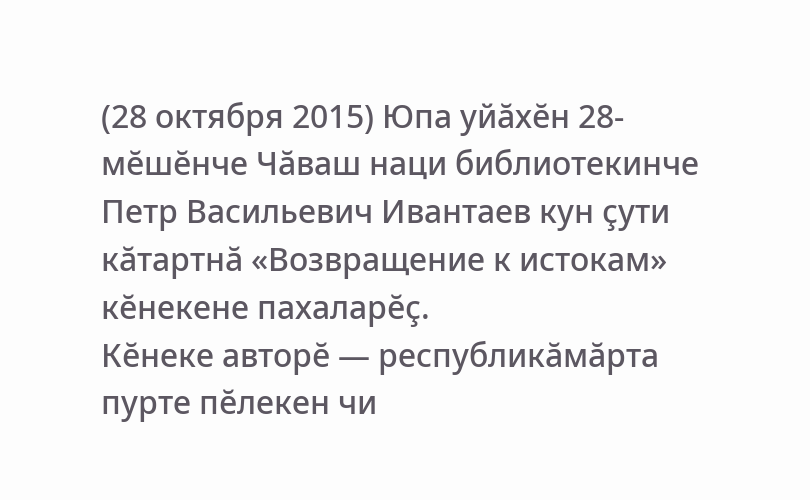(28 октября 2015) Юпа уйăхĕн 28-мĕшĕнче Чăваш наци библиотекинче Петр Васильевич Ивантаев кун çути кăтартнă «Возвращение к истокам» кĕнекене пахаларĕç.
Кĕнеке авторĕ — республикăмăрта пурте пĕлекен чи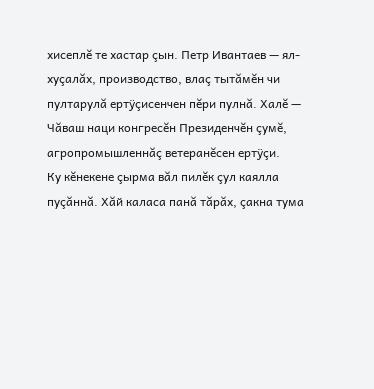хисеплĕ те хастар çын. Петр Ивантаев — ял-хуçалăх, производство, влаç тытăмĕн чи пултарулă ертÿçисенчен пĕри пулнă. Халĕ — Чăваш наци конгресĕн Президенчĕн çумĕ, агропромышленнăç ветеранĕсен ертÿçи.
Ку кĕнекене çырма вăл пилĕк çул каялла пуçăннă. Хăй каласа панă тăрăх, çакна тума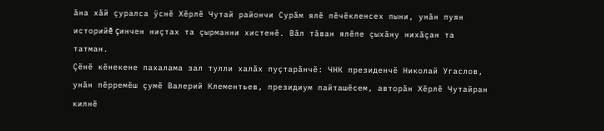ăна хăй çуралса ÿснĕ Хĕрлĕ Чутай райончи Сурăм ялĕ пĕчĕкленсех пыни, унăн пуян историйĕ çинчен ниçтах та çырманни хистенĕ. Вăл тăван ялĕпе çыхăну нихăçан та татман.
Çĕнĕ кĕнекене пахалама зал тулли халăх пуçтарăнчĕ: ЧНК президенчĕ Николай Угаслов, унăн пĕрремĕш çумĕ Валерий Клементьев, президиум пайташĕсем, авторăн Хĕрлĕ Чутайран килнĕ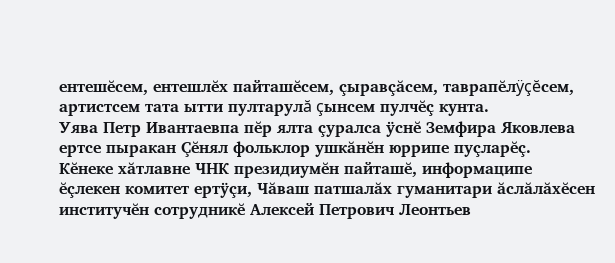ентешĕсем, ентешлĕх пайташĕсем, çыравçăсем, таврапĕлÿçĕсем, артистсем тата ытти пултарулă çынсем пулчĕç кунта.
Уява Петр Ивантаевпа пĕр ялта çуралса ÿснĕ Земфира Яковлева ертсе пыракан Çĕнял фольклор ушкăнĕн юррипе пуçларĕç.
Кĕнеке хăтлавне ЧНК президиумĕн пайташĕ, информаципе ĕçлекен комитет ертÿçи, Чăваш патшалăх гуманитари ăслăлăхĕсен институчĕн сотрудникĕ Алексей Петрович Леонтьев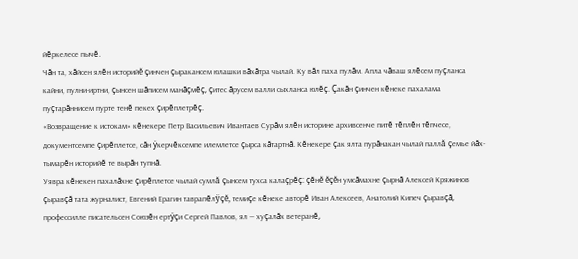йĕркелесе пычĕ.
Чăн та, хăйсен ялĕн историйĕ çинчен çыракансем юлашки вăхăтра чылай. Ку вăл паха пулăм. Апла чăваш ялĕсем пуçланса кайни, пулни-иртни, çынсен шăписем манăçмĕç, çитес ăрусем валли сыхланса юлĕç. Çакăн çинчен кĕнеке пахалама пуçтарăннисем пурте тенĕ пекех çирĕплетрĕç.
«Возвращение к истокам» кĕнекере Петр Васильевич Ивантаев Сурăм ялĕн историне архивсенче питĕ тĕплĕн тĕпчесе, документсемпе çирĕплетсе, сăн ÿкерчĕксемпе илемлетсе çырса кăтартнă. Кĕнекере çак ялта пурăнакан чылай паллă çемье йăх-тымарĕн историйĕ те вырăн тупнă.
Уявра кĕнекен пахалăхне çирĕплетсе чылай сумлă çынсем тухса калаçрĕç: çĕнĕ ĕçĕн умсăмахне çырнă Алексей Кряжинов çыравçă тата журналист, Евгений Ерагин таврапĕлÿçĕ, темиçе кĕнеке авторĕ Иван Алексеев, Анатолий Кипеч çыравçă, профессилле писательсен Союзĕн ертÿçи Сергей Павлов, ял — хуçалăх ветеранĕ,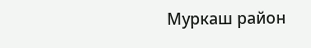Муркаш район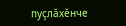пуçлăхĕнче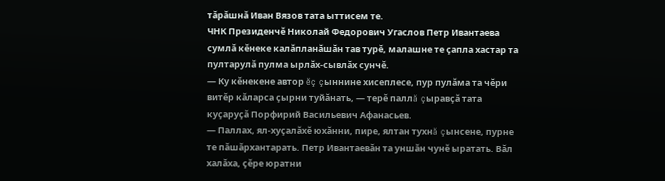тăрăшнă Иван Вязов тата ыттисем те.
ЧНК Президенчĕ Николай Федорович Угаслов Петр Ивантаева сумлă кĕнеке калăпланăшăн тав турĕ, малашне те çапла хастар та пултарулă пулма ырлăх-сывлăх сунчĕ.
— Ку кĕнекене автор ĕç çыннине хисеплесе, пур пулăма та чĕри витĕр кăларса çырни туйăнать, — терĕ паллă çыравçă тата куçаруçă Порфирий Васильевич Афанасьев.
— Паллах, ял-хуçалăхĕ юхăнни, пире, ялтан тухнă çынсене, пурне те пăшăрхантарать. Петр Ивантаевăн та уншăн чунĕ ыратать. Вăл халăха, çĕре юратни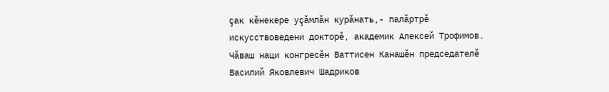çак кĕнекере уçăмлăн курăнать,- палăртрĕ искусствоведени докторĕ, академик Алексей Трофимов.
Чăваш наци конгресĕн Ваттисен Канашĕн председателĕ Василий Яковлевич Шадриков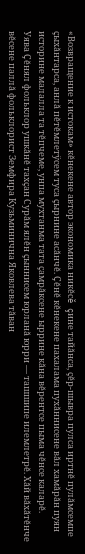«Возвращение к истокам» кĕнекене автор экономика никĕсĕ çине тайăнса, çĕр-шывра пулса иртнĕ пулăмсемпе çыхăнтарса, анлă пĕтĕмлетÿсем туса çырнине асăнчĕ. Çĕнĕ кĕнекене пахалама пухăннисене вăл хамăрăн пуян историне малалла та тĕпчеме, унпа мухтанма тата çамрăксене ыррине кăна вĕрентсе пыма чĕнсе каларĕ.
Уява Çĕнял фольклор ушкăнĕ тахçан Сурăм ялĕн çыннисем юрланă юрри — ташшипе илемлетрĕ. Хăй вăхăтĕнче вĕсене паллă фольклорист Земфира Кузьминична Яковлева тăван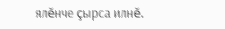ялĕнче çырса илнĕ.